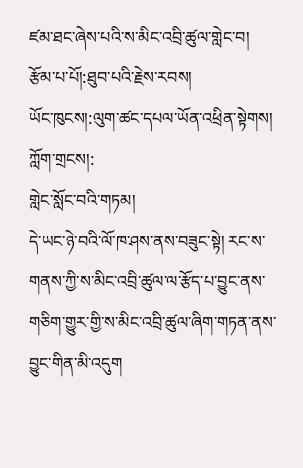ཛམ་ཐང་ཞེས་པའི་ས་མིང་འབྲི་ཚུལ་གླེང་བ།
རྩོམ་པ་པོ།:ཐུབ་པའི་རྗེས་རབས།
ཡོང་ཁུངས།:ལུག་ཚང་དཔལ་ཡོན་འཕྲིན་སྟེགས།
ཀློག་གྲངས།:
གླེང་སློང་བའི་གཏམ།
དེ་ཡང་ཉེ་བའི་ལོ་ཁ་ཤས་ནས་བཟུང་སྟེ། རང་ས་གནས་ཀྱི་ས་མིང་འབྲི་ཚུལ་ལ་རྩོད་པ་བྱུང་ནས་གཅིག་གྱུར་གྱི་ས་མིང་འབྲི་ཚུལ་ཞིག་གཏན་ནས་བྱུང་གིན་མི་འདུག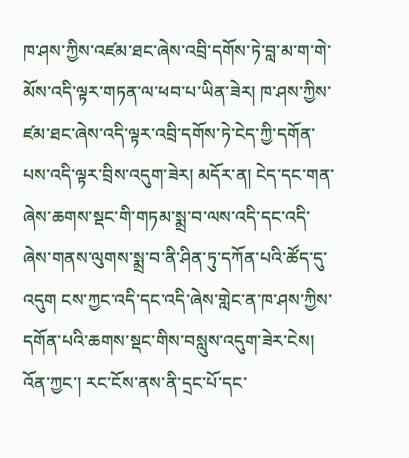ཁ་ཤས་ཀྱིས་འཛམ་ཐང་ཞེས་འབྲི་དགོས་ཏེ་བླ་མ་ག་གེ་མོས་འདི་ལྟར་གཏན་ལ་ཕབ་པ་ཡིན་ཟེར། ཁ་ཤས་ཀྱིས་ཛམ་ཐང་ཞེས་འདི་ལྟར་འབྲི་དགོས་ཏེ་ངེད་ཀྱི་དགོན་པས་འདི་ལྟར་བྲིས་འདུག་ཟེར། མདོར་ན། ངེད་དང་གན་ཞེས་ཆགས་སྡང་གི་གཏམ་སྨྲ་བ་ལས་འདི་དང་འདི་ཞེས་གནས་ལུགས་སྨྲ་བ་ནི་ཤིན་ཏུ་དཀོན་པའི་ཚོད་དུ་འདུག ངས་ཀྱང་འདི་དང་འདི་ཞེས་གླེང་ན་ཁ་ཤས་ཀྱིས་དགོན་པའི་ཆགས་སྡང་གིས་བསླུས་འདུག་ཟེར་ངེས། འོན་ཀྱང་། རང་ངོས་ནས་ནི་དྲང་པོ་དང་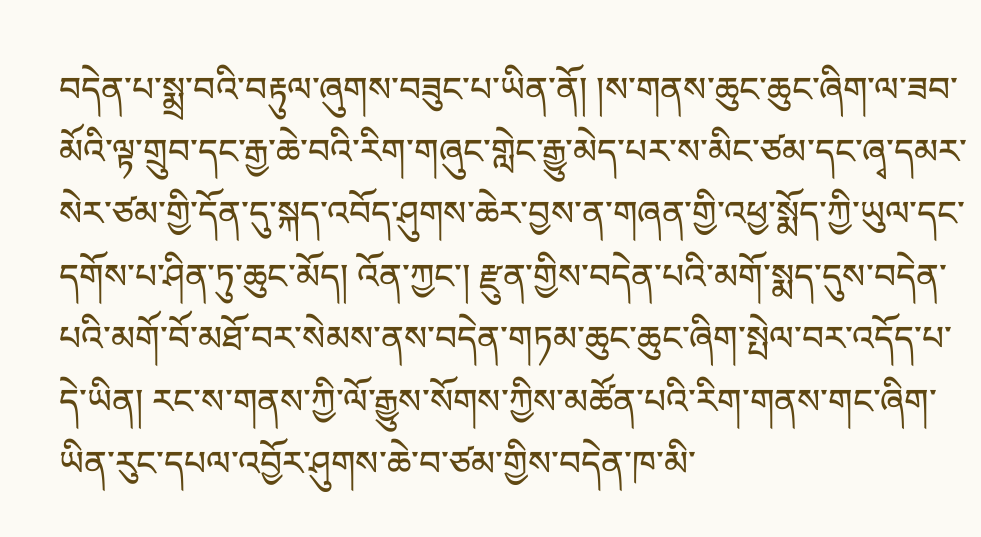བདེན་པ་སྨྲ་བའི་བརྟུལ་ཞུགས་བཟུང་པ་ཡིན་ནོ། །ས་གནས་ཆུང་ཆུང་ཞིག་ལ་ཟབ་མོའི་ལྟ་གྲུབ་དང་རྒྱ་ཆེ་བའི་རིག་གཞུང་གླེང་རྒྱུ་མེད་པར་ས་མིང་ཙམ་དང་ཞྭ་དམར་སེར་ཙམ་གྱི་དོན་དུ་སྐད་འབོད་ཤུགས་ཆེར་བྱས་ན་གཞན་གྱི་འཕྱ་སྨོད་ཀྱི་ཡུལ་དང་དགོས་པ་ཤིན་ཏུ་ཆུང་མོད། འོན་ཀྱང་། རྫུན་གྱིས་བདེན་པའི་མགོ་སྨད་དུས་བདེན་པའི་མགོ་བོ་མཐོ་བར་སེམས་ནས་བདེན་གཏམ་ཆུང་ཆུང་ཞིག་སྤེལ་བར་འདོད་པ་དེ་ཡིན། རང་ས་གནས་ཀྱི་ལོ་རྒྱུས་སོགས་ཀྱིས་མཚོན་པའི་རིག་གནས་གང་ཞིག་ཡིན་རུང་དཔལ་འབྱོར་ཤུགས་ཆེ་བ་ཙམ་གྱིས་བདེན་ཁ་མི་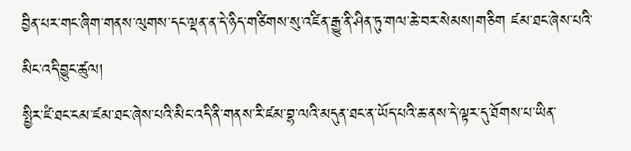བྱིན་པར་གང་ཞིག་གནས་ལུགས་དང་ལྡན་ན་དེ་ཉིད་གཙིགས་སུ་འཛིན་རྒྱུ་ནི་ཤིན་ཏུ་གལ་ཆེ་བར་སེམས།གཅིག ཛམ་ཐང་ཞེས་པའི་མིང་འདི་བྱུང་ཚུལ།
སྤྱིར་ཛཾ་ཐང་ངམ་ཛམ་ཐང་ཞེས་པའི་མིང་འདི་ནི་གནས་རི་ཛམ་བྷ་ལའི་མདུན་ཐང་ན་ཡོད་པའི་ཆ་ནས་དེ་ལྟར་དུ་ཐོགས་པ་ཡིན་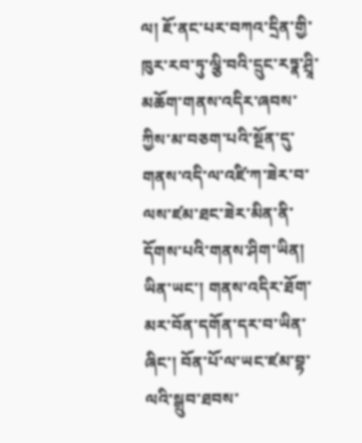ལ། ཇོ་ནང་པར་བཀའ་དྲིན་གྱི་ཁུར་རབ་ཏུ་ལྕི་བའི་དྲུང་རཏྣ་ཤྲཱི་མཆོག་གནས་འདིར་ཞབས་ཀྱིས་མ་བཅག་པའི་སྔོན་དུ་གནས་འདི་ལ་འཛི་ཀ་ཟེར་བ་ལས་ཛམ་ཐང་ཟེར་མིན་ནི་དོགས་པའི་གནས་ཤིག་ཡིན། ཡིན་ཡང་། གནས་འདིར་ཐོག་མར་བོན་དགོན་དར་བ་ཡིན་ཞིང་། བོན་པོ་ལ་ཡང་ཛམ་བྷ་ལའི་སྒྲུབ་ཐབས་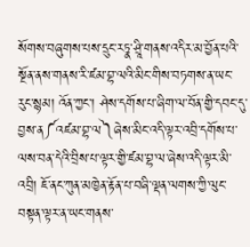སོགས་བཞུགས་པས་དྲུང་རཏྣ་ཤྲཱི་གནས་འདིར་མ་བྱོན་པའི་སྔོན་ནས་གནས་རི་ཛམ་བྷ་ལའི་མིང་གིས་བཏགས་ན་ཡང་རུང་སྙམ། འོན་ཀྱང་། ཤེས་དགོས་པ་ཞིག་ལ་བོན་གྱི་དབང་དུ་བྱས་ན༼འཛམ་བྷ་ལ༽ཞེས་མིང་འདི་ལྟར་འབྲི་དགོས་པ་ལས་བན་དེའི་བྲིས་པ་ལྟར་གྱི་ཛམ་བྷ་ལ་ཞེས་འདི་ལྟར་མི་འབྲི། ཇོ་ནང་ཀུན་མཁྱེན་རྟོན་པ་བཞི་ལྡན་ལགས་ཀྱི་ལུང་བསྟན་ལྟར་ན་ཡང་གནས་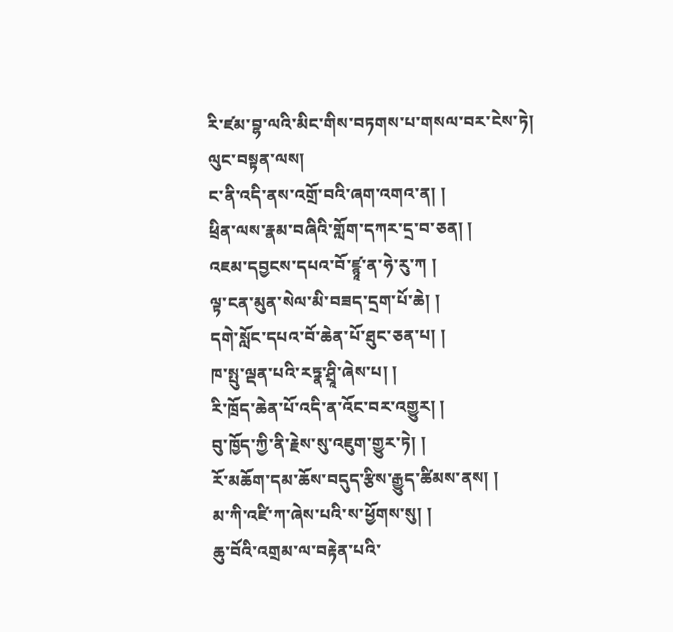རི་ཛམ་བྷ་ལའི་མིང་གིས་བཏགས་པ་གསལ་བར་ངེས་ཏེ། ལུང་བསྟན་ལས།
ང་ནི་འདི་ནས་འགྲོ་བའི་ཞག་འགའ་ན། །
ཕྲིན་ལས་རྣམ་བཞིའི་གློག་དཀར་དྲ་བ་ཅན། །
འཇམ་དབྱངས་དཔའ་བོ་ཛྙཱ་ན་ཧེ་རུ་ཀ །
ལྟ་ངན་མུན་སེལ་མི་བཟད་དྲག་པོ་ཆེ། །
དགེ་སློང་དཔའ་བོ་ཆེན་པོ་ཐུང་ཅན་པ། །
ཁ་སྤུ་ལྡན་པའི་རཏྣ་ཤྲཱི་ཞེས་པ། །
རི་ཁྲོད་ཆེན་པོ་འདི་ན་འོང་བར་འགྱུར། །
བུ་ཁྱོད་ཀྱི་ནི་རྗེས་སུ་འཇུག་གྱུར་ཏེ། །
རོ་མཆོག་དམ་ཆོས་བདུད་རྩིས་རྒྱུད་ཚིམས་ནས། །
མ་ཀི་འཛི་ཀ་ཞེས་པའི་ས་ཕྱོགས་སུ། །
ཆུ་བོའི་འགྲམ་ལ་བརྟེན་པའི་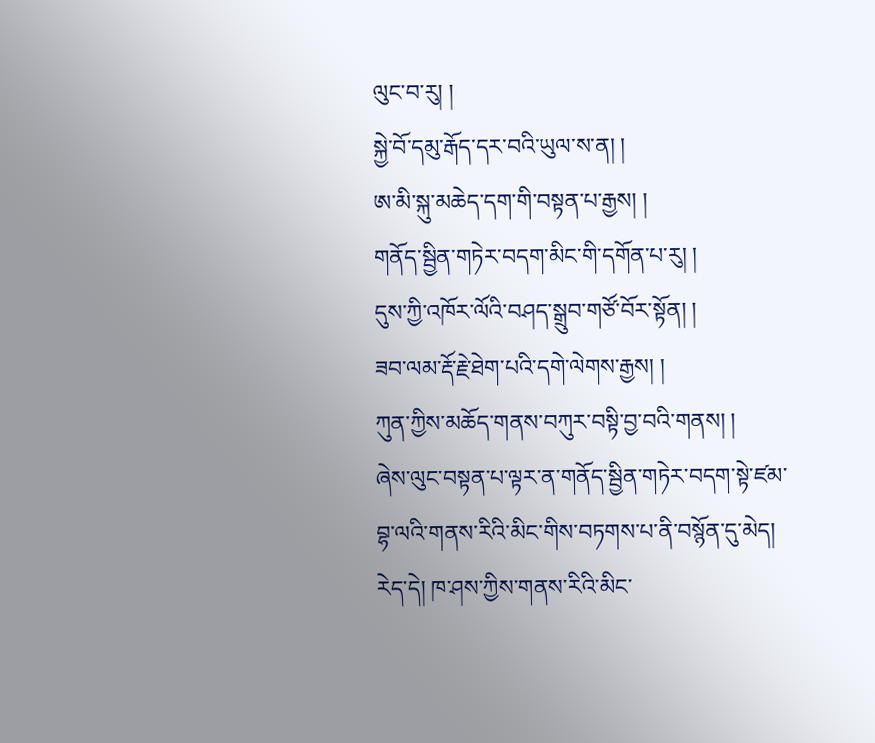ལུང་བ་རུ། །
སྐྱེ་བོ་དམུ་རྒོད་དར་བའི་ཡུལ་ས་ན། །
ཨ་མི་སྐུ་མཆེད་དག་གི་བསྟན་པ་རྒྱས། །
གནོད་སྦྱིན་གཏེར་བདག་མིང་གི་དགོན་པ་རུ། །
དུས་ཀྱི་འཁོར་ལོའི་བཤད་སྒྲུབ་གཙོ་བོར་སྟོན། །
ཟབ་ལམ་རྡོ་རྗེ་ཐེག་པའི་དགེ་ལེགས་རྒྱས། །
ཀུན་ཀྱིས་མཆོད་གནས་བཀུར་བསྟི་བྱ་བའི་གནས། །
ཞེས་ལུང་བསྟན་པ་ལྟར་ན་གནོད་སྦྱིན་གཏེར་བདག་སྟེ་ཛམ་བྷ་ལའི་གནས་རིའི་མིང་གིས་བཏགས་པ་ནི་བསྙོན་དུ་མེད། རེད་དེ། ཁ་ཤས་ཀྱིས་གནས་རིའི་མིང་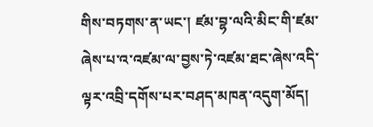གིས་བཏགས་ན་ཡང་། ཛམ་བྷ་ལའི་མིང་གི་ཛམ་ཞེས་པ་འ་འཛམ་ལ་བྱས་ཏེ་འཛམ་ཐང་ཞེས་འདི་ལྟར་འབྲི་དགོས་པར་བཤད་མཁན་འདུག་མོད།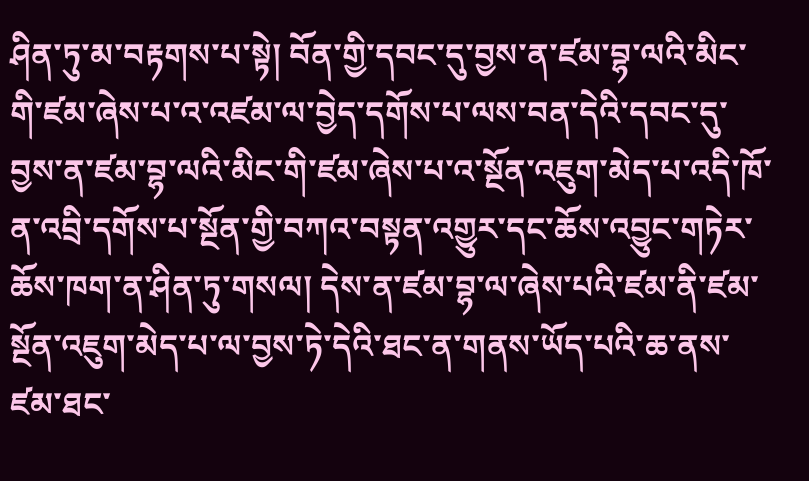ཤིན་ཏུ་མ་བརྟགས་པ་སྟེ། བོན་གྱི་དབང་དུ་བྱས་ན་ཛམ་བྷ་ལའི་མིང་གི་ཛམ་ཞེས་པ་འ་འཛམ་ལ་བྱེད་དགོས་པ་ལས་བན་དེའི་དབང་དུ་བྱས་ན་ཛམ་བྷ་ལའི་མིང་གི་ཛམ་ཞེས་པ་འ་སྔོན་འཇུག་མེད་པ་འདི་ཁོ་ན་འབྲི་དགོས་པ་སྔོན་གྱི་བཀའ་བསྟན་འགྱུར་དང་ཆོས་འབྱུང་གཏེར་ཆོས་ཁག་ན་ཤིན་ཏུ་གསལ། དེས་ན་ཛམ་བྷ་ལ་ཞེས་པའི་ཛམ་ནི་ཛམ་སྔོན་འཇུག་མེད་པ་ལ་བྱས་ཏེ་དེའི་ཐང་ན་གནས་ཡོད་པའི་ཆ་ནས་ཛམ་ཐང་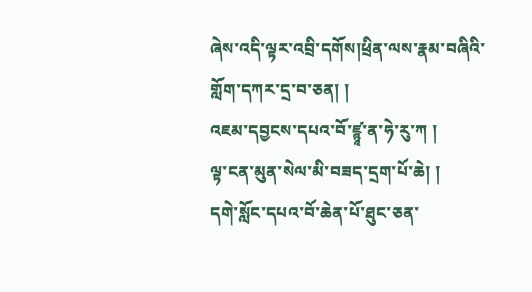ཞེས་འདི་ལྟར་འབྲི་དགོས།ཕྲིན་ལས་རྣམ་བཞིའི་གློག་དཀར་དྲ་བ་ཅན། །
འཇམ་དབྱངས་དཔའ་བོ་ཛྙཱ་ན་ཧེ་རུ་ཀ །
ལྟ་ངན་མུན་སེལ་མི་བཟད་དྲག་པོ་ཆེ། །
དགེ་སློང་དཔའ་བོ་ཆེན་པོ་ཐུང་ཅན་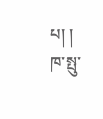པ། །
ཁ་སྤུ་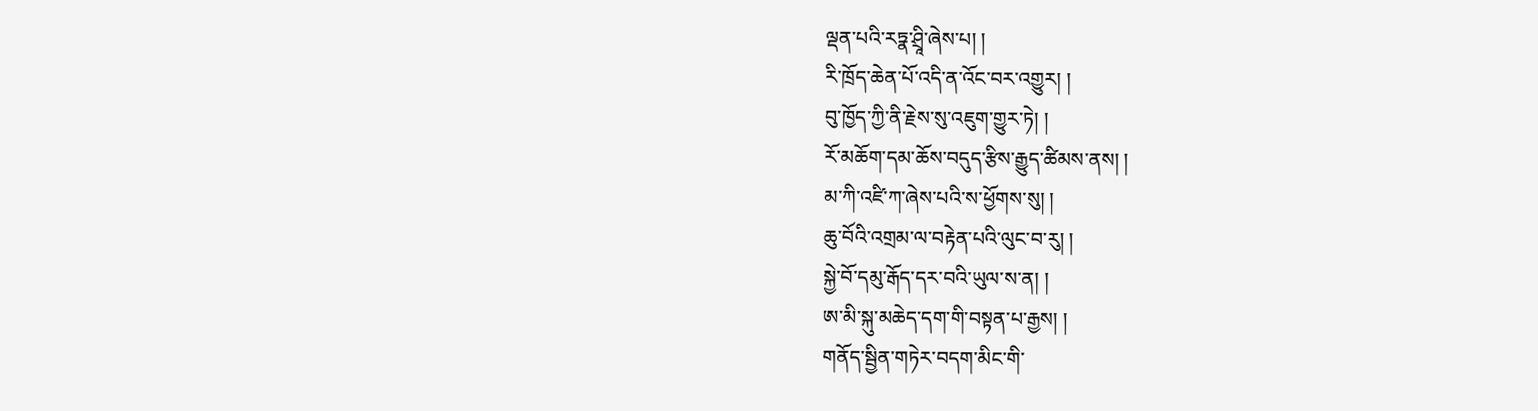ལྡན་པའི་རཏྣ་ཤྲཱི་ཞེས་པ། །
རི་ཁྲོད་ཆེན་པོ་འདི་ན་འོང་བར་འགྱུར། །
བུ་ཁྱོད་ཀྱི་ནི་རྗེས་སུ་འཇུག་གྱུར་ཏེ། །
རོ་མཆོག་དམ་ཆོས་བདུད་རྩིས་རྒྱུད་ཚིམས་ནས། །
མ་ཀི་འཛི་ཀ་ཞེས་པའི་ས་ཕྱོགས་སུ། །
ཆུ་བོའི་འགྲམ་ལ་བརྟེན་པའི་ལུང་བ་རུ། །
སྐྱེ་བོ་དམུ་རྒོད་དར་བའི་ཡུལ་ས་ན། །
ཨ་མི་སྐུ་མཆེད་དག་གི་བསྟན་པ་རྒྱས། །
གནོད་སྦྱིན་གཏེར་བདག་མིང་གི་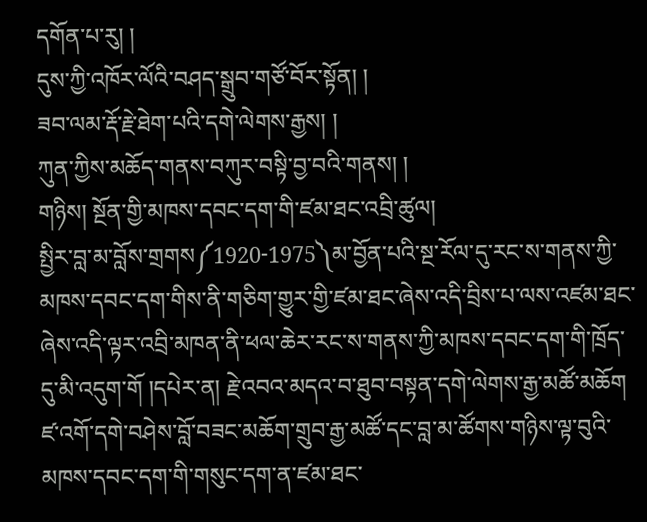དགོན་པ་རུ། །
དུས་ཀྱི་འཁོར་ལོའི་བཤད་སྒྲུབ་གཙོ་བོར་སྟོན། །
ཟབ་ལམ་རྡོ་རྗེ་ཐེག་པའི་དགེ་ལེགས་རྒྱས། །
ཀུན་ཀྱིས་མཆོད་གནས་བཀུར་བསྟི་བྱ་བའི་གནས། །
གཉིས། སྔོན་གྱི་མཁས་དབང་དག་གི་ཛམ་ཐང་འབྲི་ཚུལ།
སྤྱིར་བླ་མ་བློས་གྲགས༼1920-1975༽མ་བྱོན་པའི་སྔ་རོལ་དུ་རང་ས་གནས་ཀྱི་མཁས་དབང་དག་གིས་ནི་གཅིག་གྱུར་གྱི་ཛམ་ཐང་ཞེས་འདི་བྲིས་པ་ལས་འཛམ་ཐང་ཞེས་འདི་ལྟར་འབྲི་མཁན་ནི་ཕལ་ཆེར་རང་ས་གནས་ཀྱི་མཁས་དབང་དག་གི་ཁྲོད་དུ་མི་འདུག་གོ །དཔེར་ན། རྗེ་འབའ་མདའ་བ་ཐུབ་བསྟན་དགེ་ལེགས་རྒྱ་མཚོ་མཆོག ཛ་འགོ་དགེ་བཤེས་བློ་བཟང་མཆོག་གྲུབ་རྒྱ་མཚོ་དང་བླ་མ་ཚོགས་གཉིས་ལྟ་བུའི་མཁས་དབང་དག་གི་གསུང་དག་ན་ཛམ་ཐང་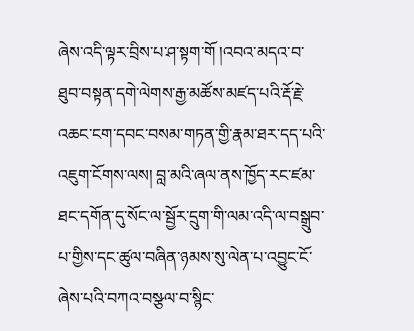ཞེས་འདི་ལྟར་བྲིས་པ་ཤ་སྟག་གོ །འབའ་མདའ་བ་ཐུབ་བསྟན་དགེ་ལེགས་རྒྱ་མཚོས་མཛད་པའི་རྡོ་རྗེ་འཆང་ངག་དབང་བསམ་གཏན་གྱི་རྣམ་ཐར་དད་པའི་འཇུག་ངོགས་ལས། བླ་མའི་ཞལ་ནས་ཁྱོད་རང་ཛམ་ཐང་དགོན་དུ་སོང་ལ་སྦྱོར་དྲུག་གི་ལམ་འདི་ལ་བསྒྲུབ་པ་གྱིས་དང་ཚུལ་བཞིན་ཉམས་སུ་ལེན་པ་འབྱུང་ངོ་ཞེས་པའི་བཀའ་བསྩལ་བ་སྙིང་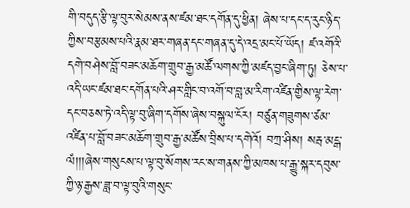གི་བདུད་རྩི་ལྟ་བུར་སེམས་ནས་ཛམ་ཐང་དགོན་དུ་ཕྱིན། ཞེས་པ་དང་ད་རུང་ཉིད་ཀྱིས་བརྩམས་པའི་རྣམ་ཐར་གཞན་དང་གཞན་དུ་དེ་འདྲ་མང་པོ་ཡོད། ཛ་འགོའི་དགེ་བཤེས་བློ་བཟང་མཆོག་གྲུབ་རྒྱ་མཚོ་ལགས་ཀྱི་མཛད་བྱང་ཞིག་ཏུ། ཅེས་པ་འདི་ཡང་ཛམ་ཐང་དགོན་པའི་ཤར་གླིང་བ་འགོ་བ་བླ་མ་རིག་འཛིན་གྱིས་ལྟ་རེག་དང་བཅས་ཏེ་འདི་ལྟ་བུ་ཞིག་དགོས་ཞེས་བསྐུལ་ངོར། བཙུན་གཟུགས་ཙམ་འཛིན་པ་བློ་བཟང་མཆོག་གྲུབ་རྒྱ་མཚོས་བྲིས་པ་དགེའོ། བཀྲ་ཤིས། སརྦ་མངྒ་ལཾ།།།ཞེས་གསུངས་པ་ལྟ་བུ་སོགས་རང་ས་གནས་ཀྱི་མཁས་པ་རྒྱུ་སྐར་དབུས་ཀྱི་ཉ་རྒྱས་ཟླ་བ་ལྟ་བུའི་གསུང་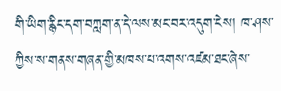གི་ཡིག་རྙིང་དག་བཀླག་ན་དེ་ལས་མང་བར་འདུག་ངེས། ཁ་ཤས་ཀྱིས་ས་གནས་གཞན་གྱི་མཁས་པ་འགས་འཛམ་ཐང་ཞེས་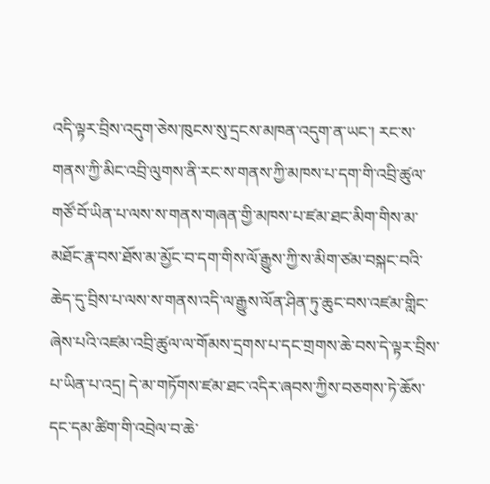འདི་ལྟར་བྲིས་འདུག་ཅེས་ཁུངས་སུ་དྲངས་མཁན་འདུག་ན་ཡང་། རང་ས་གནས་ཀྱི་མིང་འབྲི་ལུགས་ནི་རང་ས་གནས་ཀྱི་མཁས་པ་དག་གི་འབྲི་ཚུལ་གཙོ་བོ་ཡིན་པ་ལས་ས་གནས་གཞན་གྱི་མཁས་པ་ཛམ་ཐང་མིག་གིས་མ་མཐོང་རྣ་བས་ཐོས་མ་མྱོང་བ་དག་གིས་ལོ་རྒྱུས་ཀྱི་ས་མིག་ཙམ་བསྐང་བའི་ཆེད་དུ་བྲིས་པ་ལས་ས་གནས་འདི་ལ་རྒྱུས་ལོན་ཤིན་ཏུ་ཆུང་བས་འཛམ་གླིང་ཞེས་པའི་འཛམ་འབྲི་ཚུལ་ལ་གོམས་དྲགས་པ་དང་གྲགས་ཆེ་བས་དེ་ལྟར་བྲིས་པ་ཡིན་པ་འདྲ། དེ་མ་གཏོགས་ཛམ་ཐང་འདིར་ཞབས་ཀྱིས་བཅགས་ཏེ་ཆོས་དང་དམ་ཚིག་གི་འབྲེལ་བ་ཆེ་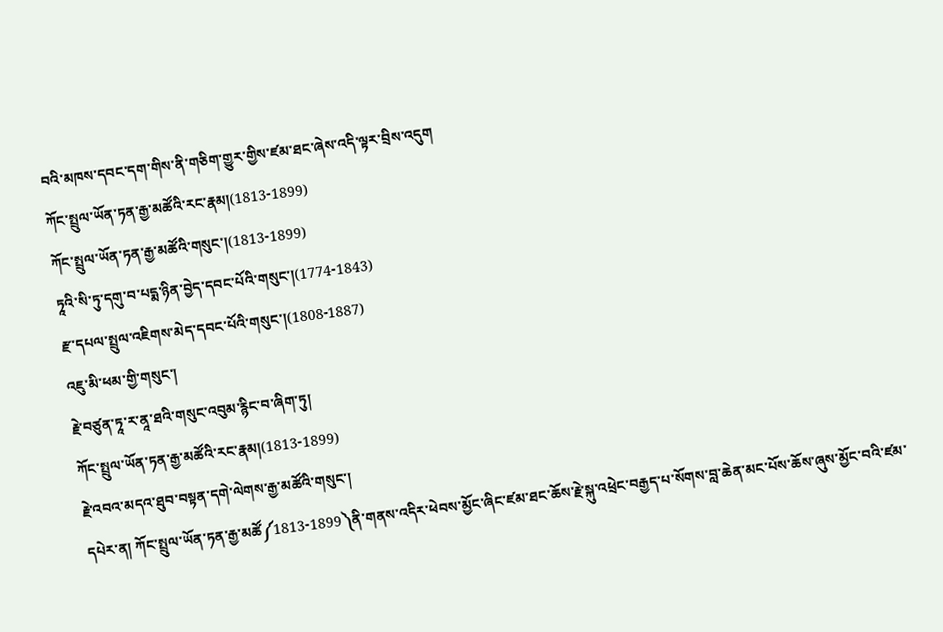བའི་མཁས་དབང་དག་གིས་ནི་གཅིག་གྱུར་གྱིས་ཛམ་ཐང་ཞེས་འདི་ལྟར་བྲིས་འདུག
ཀོང་སྤྲུལ་ཡོན་ཏན་རྒྱ་མཚོའི་རང་རྣམ།(1813-1899)
ཀོང་སྤྲུལ་ཡོན་ཏན་རྒྱ་མཚོའི་གསུང་།(1813-1899)
ཏཱའི་སི་ཏུ་དགུ་བ་པདྨ་ཉིན་བྱེད་དབང་པོའི་གསུང་།(1774-1843)
རྫ་དཔལ་སྤྲུལ་འཇིགས་མེད་དབང་པོའི་གསུང་།(1808-1887)
འཇུ་མི་ཕམ་གྱི་གསུང་།
རྗེ་བཙུན་ཏཱ་ར་ནཱ་ཐའི་གསུང་འབུམ་རྙིང་བ་ཞིག་ཏུ།
ཀོང་སྤྲུལ་ཡོན་ཏན་རྒྱ་མཚོའི་རང་རྣམ།(1813-1899)
རྗེ་འབའ་མདའ་ཐུབ་བསྟན་དགེ་ལེགས་རྒྱ་མཚོའི་གསུང་།
དཔེར་ན། ཀོང་སྤྲུལ་ཡོན་ཏན་རྒྱ་མཚོ༼1813-1899༽ནི་གནས་འདིར་ཕེབས་མྱོང་ཞིང་ཛམ་ཐང་ཆོས་རྗེ་སྐུ་འཕྲེང་བརྒྱད་པ་སོགས་བླ་ཆེན་མང་པོས་ཆོས་ཞུས་མྱོང་བའི་ཛམ་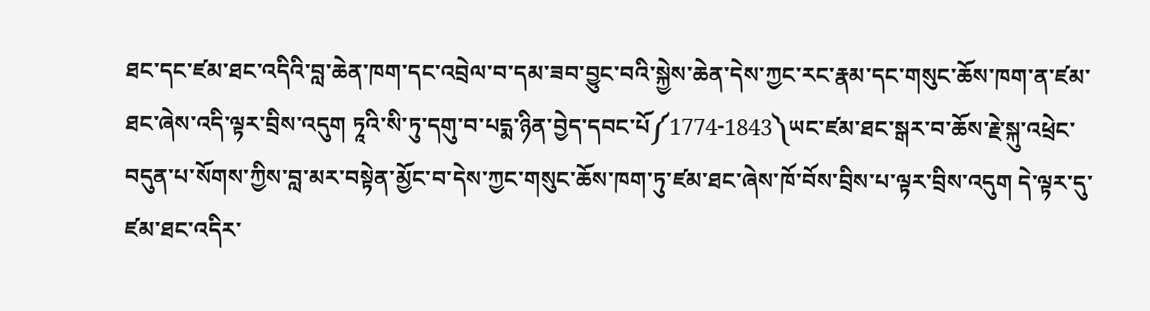ཐང་དང་ཛམ་ཐང་འདིའི་བླ་ཆེན་ཁག་དང་འབྲེལ་བ་དམ་ཟབ་བྱུང་བའི་སྐྱེས་ཆེན་དེས་ཀྱང་རང་རྣམ་དང་གསུང་ཆོས་ཁག་ན་ཛམ་ཐང་ཞེས་འདི་ལྟར་བྲིས་འདུག ཏཱའི་སི་ཏུ་དགུ་བ་པདྨ་ཉིན་བྱེད་དབང་པོ༼1774-1843༽ཡང་ཛམ་ཐང་སྒར་བ་ཆོས་རྗེ་སྐུ་འཕྲེང་བདུན་པ་སོགས་ཀྱིས་བླ་མར་བསྟེན་མྱོང་བ་དེས་ཀྱང་གསུང་ཆོས་ཁག་ཏུ་ཛམ་ཐང་ཞེས་ཁོ་བོས་བྲིས་པ་ལྟར་བྲིས་འདུག དེ་ལྟར་དུ་ཛམ་ཐང་འདིར་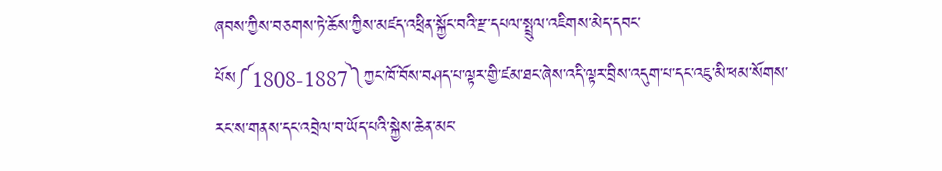ཞབས་ཀྱིས་བཅགས་ཏེ་ཆོས་ཀྱིས་མཛད་འཕྲིན་སྐྱོང་བའི་རྫ་དཔལ་སྤྲུལ་འཇིགས་མེད་དབང་པོས༼1808-1887༽ཀྱང་ཁོ་བོས་བཤད་པ་ལྟར་གྱི་ཛམ་ཐང་ཞེས་འདི་ལྟར་བྲིས་འདུག་པ་དང་འཇུ་མི་ཕམ་སོགས་རང་ས་གནས་དང་འབྲེལ་བ་ཡོད་པའི་སྐྱེས་ཆེན་མང་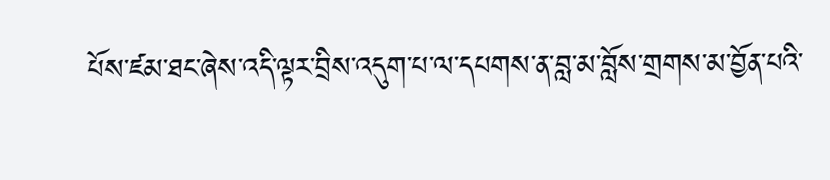པོས་ཛམ་ཐང་ཞེས་འདི་ལྟར་བྲིས་འདུག་པ་ལ་དཔགས་ན་བླ་མ་བློས་གྲགས་མ་བྱོན་པའི་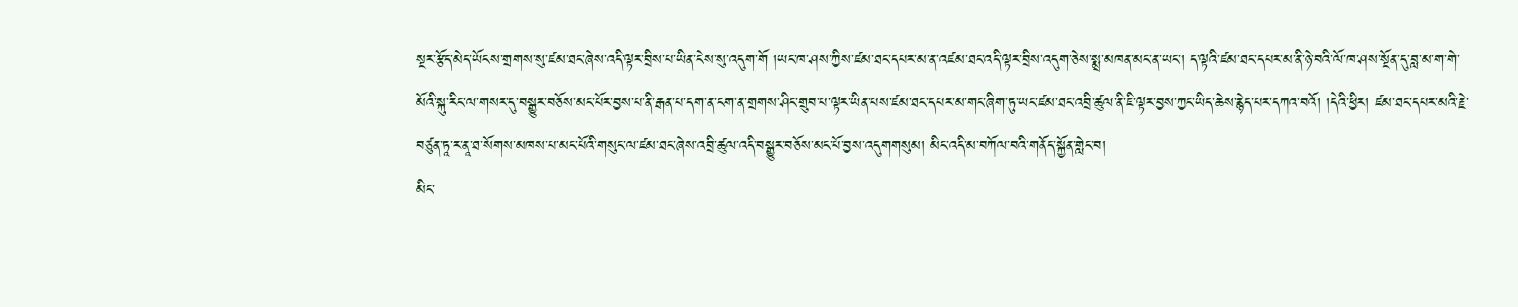སྔར་རྩོད་མེད་ཡོངས་གྲགས་སུ་ཛམ་ཐང་ཞེས་འདི་ལྟར་བྲིས་པ་ཡིན་ངེས་སུ་འདུག་གོ །ཡང་ཁ་ཤས་ཀྱིས་ཛམ་ཐང་དཔར་མ་ན་འཛམ་ཐང་འདི་ལྟར་བྲིས་འདུག་ཅེས་སྨྲ་མཁན་མང་ན་ཡང་། ད་ལྟའི་ཛམ་ཐང་དཔར་མ་ནི་ཉེ་བའི་ལོ་ཁ་ཤས་སྔོན་དུ་བླ་མ་ག་གེ་མོའི་སྐུ་རིང་ལ་གསར་དུ་བསྒྱུར་བཅོས་མང་པོར་བྱས་པ་ནི་རྒན་པ་དག་ན་ངག་ན་གྲགས་ཤིང་གྲུབ་པ་ལྟར་ཡིན་པས་ཛམ་ཐང་དཔར་མ་གང་ཞིག་ཏུ་ཡང་ཛམ་ཐང་འབྲི་ཚུལ་ནི་ཇི་ལྟར་བྱས་ཀྱང་ཡིད་ཆེས་རྙེད་པར་དཀའ་བའོ། །དེའི་ཕྱིར། ཛམ་ཐང་དཔར་མའི་རྗེ་བཙུན་ཏཱ་ར་ནཱ་ཐ་སོགས་མཁས་པ་མང་པོའི་གསུང་ལ་ཛམ་ཐང་ཞེས་འབྲི་ཚུལ་འདི་བསྒྱུར་བཅོས་མང་པོ་བྱས་འདུགགསུམ། མིང་འདི་མ་བཀོལ་བའི་གནོད་སྐྱོན་གླེང་བ།
མིང་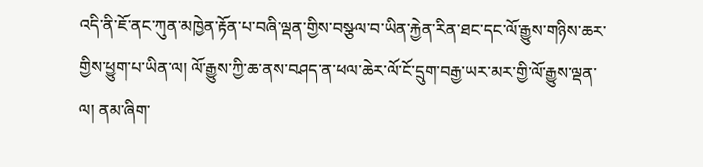འདི་ནི་ཇོ་ནང་ཀུན་མཁྱེན་རྟོན་པ་བཞི་ལྡན་གྱིས་བསྩལ་བ་ཡིན་རྐྱེན་རིན་ཐང་དང་ལོ་རྒྱུས་གཉིས་ཆར་གྱིས་ཕྱུག་པ་ཡིན་ལ། ལོ་རྒྱུས་ཀྱི་ཆ་ནས་བཤད་ན་ཕལ་ཆེར་ལོ་ངོ་དྲུག་བརྒྱ་ཡར་མར་གྱི་ལོ་རྒྱུས་ལྡན་ལ། ནམ་ཞིག་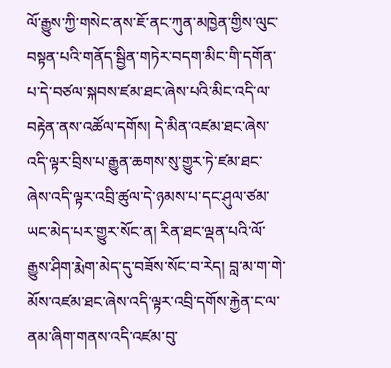ལོ་རྒྱུས་ཀྱི་གསེང་ནས་ཇོ་ནང་ཀུན་མཁྱེན་གྱིས་ལུང་བསྟན་པའི་གནོད་སྦྱིན་གཏེར་བདག་མིང་གི་དགོན་པ་དེ་བཙལ་སྐབས་ཛམ་ཐང་ཞེས་པའི་མིང་འདི་ལ་བརྟེན་ནས་འཚོལ་དགོས། དེ་མིན་འཛམ་ཐང་ཞེས་འདི་ལྟར་བྲིས་པ་རྒྱུན་ཆགས་སུ་གྱུར་ཏེ་ཛམ་ཐང་ཞེས་འདི་ལྟར་འབྲི་ཚུལ་དེ་ཉམས་པ་དང་ཤུལ་ཙམ་ཡང་མེད་པར་གྱུར་སོང་ན། རིན་ཐང་ལྡན་པའི་ལོ་རྒྱུས་ཤིག་རྨེག་མེད་དུ་བཟོས་སོང་བ་རེད། བླ་མ་ག་གེ་མོས་འཛམ་ཐང་ཞེས་འདི་ལྟར་འབྲི་དགོས་རྐྱེན་ང་ལ་ནམ་ཞིག་གནས་འདི་འཛམ་བུ་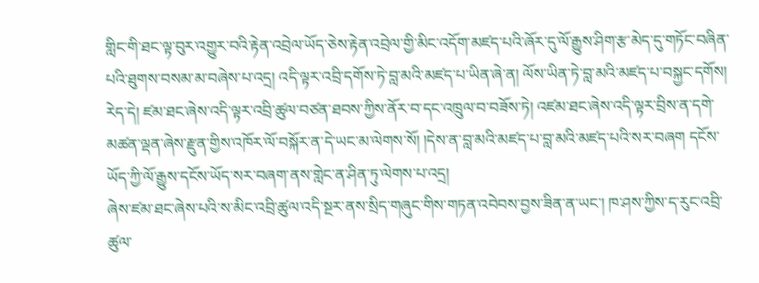གླིང་གི་ཐང་ལྟ་བུར་འགྱུར་བའི་རྟེན་འབྲེལ་ཡོད་ཅེས་རྟེན་འབྲེལ་གྱི་མིང་འདོག་མཛད་པའི་ཞོར་དུ་ལོ་རྒྱུས་ཤིག་རྩ་མེད་དུ་གཏོང་བཞིན་པའི་ཐུགས་བསམ་མ་བཞེས་པ་འདྲ། འདི་ལྟར་འབྲི་དགོས་ཏེ་བླ་མའི་མཛད་པ་ཡིན་ཞེ་ན། ལོས་ཡིན་ཏེ་བླ་མའི་མཛད་པ་བསྐྱང་དགོས། རེད་དེ། ཛམ་ཐང་ཞེས་འདི་ལྟར་འབྲི་ཚུལ་བཙན་ཐབས་ཀྱིས་ནོར་བ་དང་འཁྲུལ་བ་བཟོས་ཏེ། འཛམ་ཐང་ཞེས་འདི་ལྟར་བྲིས་ན་དགེ་མཚན་ལྡན་ཞེས་རྫུན་གྱིས་འཁོར་ལོ་བསྐོར་ན་དེ་ཡང་མ་ལེགས་སོ། །དེས་ན་བླ་མའི་མཛད་པ་བླ་མའི་མཛད་པའི་སར་བཞག དངོས་ཡོད་ཀྱི་ལོ་རྒྱུས་དངོས་ཡོད་སར་བཞག་ནས་གླེང་ན་ཤིན་ཏུ་ལེགས་པ་འདྲ།
ཞེས་ཛམ་ཐང་ཞེས་པའི་ས་མིང་འབྲི་ཚུལ་འདི་སྔར་ནས་སྲིད་གཞུང་གིས་གཏན་འབེབས་བྱས་ཟིན་ན་ཡང་། ཁ་ཤས་ཀྱིས་ད་རུང་འབྲི་ཚུལ་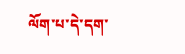ལོག་པ་དེ་དག་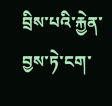བྲིས་པའི་རྐྱེན་བྱས་ཏེ་ངག་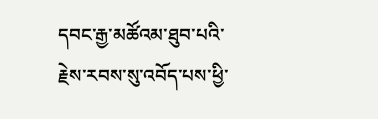དབང་རྒྱ་མཚོའམ་ཐུབ་པའི་རྗེས་རབས་སུ་འབོད་པས་ཕྱི་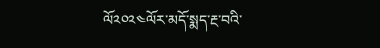ལོ༢༠༢༤ལོར་མདོ་སྨད་རྔ་བའི་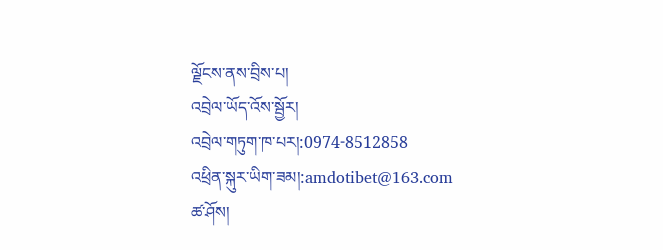ལྗོངས་ནས་བྲིས་པ།
འབྲེལ་ཡོད་འོས་སྦྱོར།
འབྲེལ་གཏུག་ཁ་པར།:0974-8512858
འཕྲིན་སྐུར་ཡིག་ཟམ།:amdotibet@163.com
ཚ་ཤོས།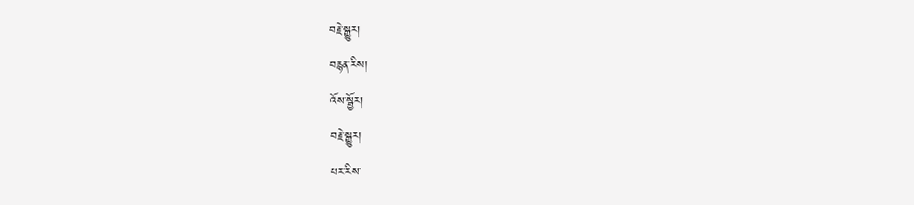བརྗེ་སྒྱུར།
བརྙན་རིས།
འོས་སྦྱོར།
བརྗེ་སྒྱུར།
པར་རིས་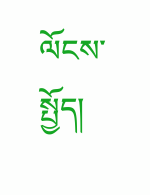ལོངས་སྤྱོད།